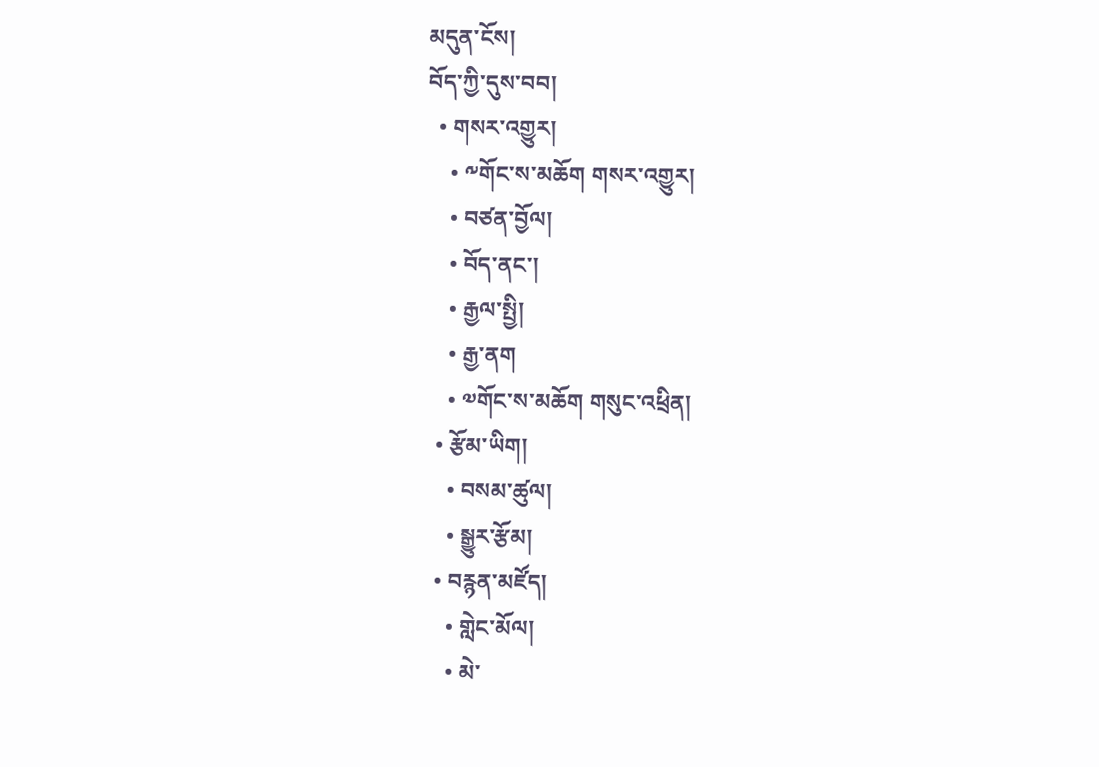མདུན་ངོས།
བོད་ཀྱི་དུས་བབ།
  • གསར་འགྱུར།
    • ༸གོང་ས་མཆོག གསར་འགྱུར།
    • བཙན་བྱོལ།
    • བོད་ནང་།
    • རྒྱལ་སྤྱི།
    • རྒྱ་ནག
    • ༧གོང་ས་མཆོག གསུང་འཕྲིན།
  • རྩོམ་ཡིག།
    • བསམ་ཚུལ།
    • སྒྱུར་རྩོམ།
  • བརྙན་མཛོད།
    • གླེང་མོལ།
    • མེ་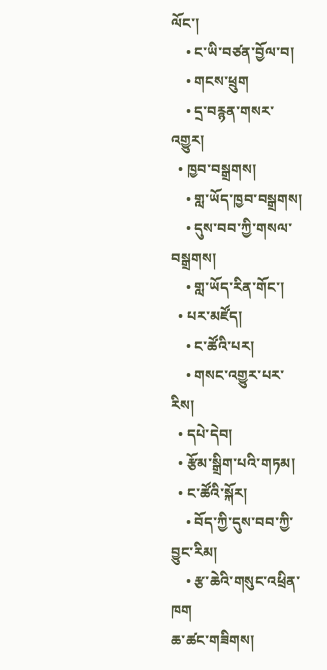ལོང་།
    • ང་ཡི་བཙན་བྱོལ་བ།
    • གངས་ཕྲུག
    • དྲ་བརྙན་གསར་འགྱུར།
  • ཁྱབ་བསྒྲགས།
    • གླ་ཡོད་ཁྱབ་བསྒྲགས།
    • དུས་བབ་ཀྱི་གསལ་བསྒྲགས།
    • གླ་ཡོད་རིན་གོང་།
  • པར་མཛོད།
    • ང་ཚོའི་པར།
    • གསང་འགྱུར་པར་རིས།
  • དཔེ་དེབ།
  • རྩོམ་སྒྲིག་པའི་གཏམ།
  • ང་ཚོའི་སྐོར།
    • བོད་ཀྱི་དུས་བབ་ཀྱི་བྱུང་རིམ།
    • རྩ་ཆེའི་གསུང་འཕྲིན་ཁག
ཆ་ཚང་གཟིགས།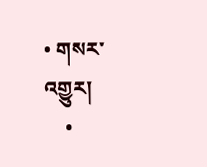• གསར་འགྱུར།
    •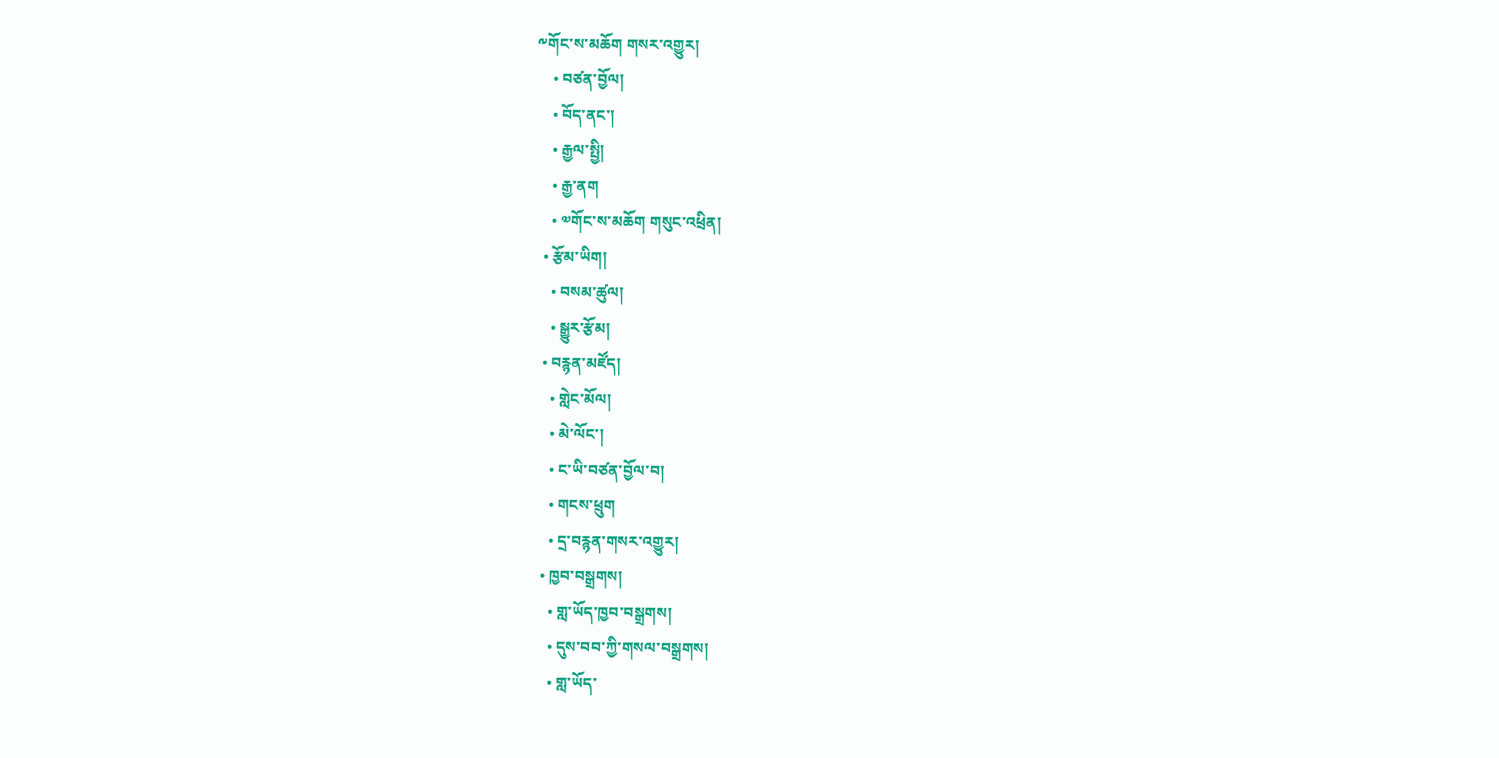༸གོང་ས་མཆོག གསར་འགྱུར།
    • བཙན་བྱོལ།
    • བོད་ནང་།
    • རྒྱལ་སྤྱི།
    • རྒྱ་ནག
    • ༧གོང་ས་མཆོག གསུང་འཕྲིན།
  • རྩོམ་ཡིག།
    • བསམ་ཚུལ།
    • སྒྱུར་རྩོམ།
  • བརྙན་མཛོད།
    • གླེང་མོལ།
    • མེ་ལོང་།
    • ང་ཡི་བཙན་བྱོལ་བ།
    • གངས་ཕྲུག
    • དྲ་བརྙན་གསར་འགྱུར།
  • ཁྱབ་བསྒྲགས།
    • གླ་ཡོད་ཁྱབ་བསྒྲགས།
    • དུས་བབ་ཀྱི་གསལ་བསྒྲགས།
    • གླ་ཡོད་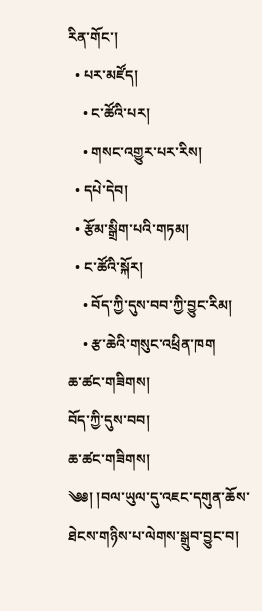རིན་གོང་།
  • པར་མཛོད།
    • ང་ཚོའི་པར།
    • གསང་འགྱུར་པར་རིས།
  • དཔེ་དེབ།
  • རྩོམ་སྒྲིག་པའི་གཏམ།
  • ང་ཚོའི་སྐོར།
    • བོད་ཀྱི་དུས་བབ་ཀྱི་བྱུང་རིམ།
    • རྩ་ཆེའི་གསུང་འཕྲིན་ཁག
ཆ་ཚང་གཟིགས།
བོད་ཀྱི་དུས་བབ།
ཆ་ཚང་གཟིགས།
༄༅། །བལ་ཡུལ་དུ་འཇང་དགུན་ཆོས་ཐེངས་གཉིས་པ་ལེགས་སྒྲུབ་བྱུང་བ།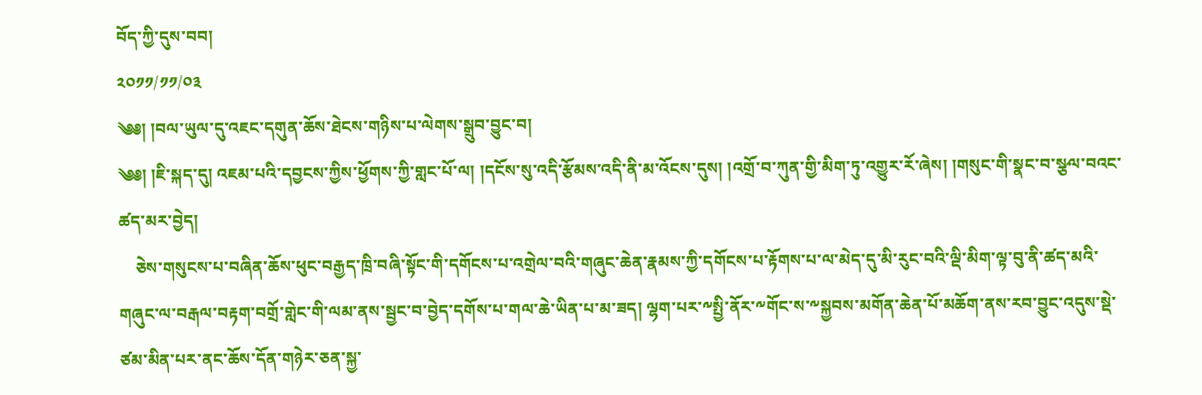བོད་ཀྱི་དུས་བབ།
༢༠༡༡/༡༡/༠༣
༄༅། །བལ་ཡུལ་དུ་འཇང་དགུན་ཆོས་ཐེངས་གཉིས་པ་ལེགས་སྒྲུབ་བྱུང་བ།
༄༅། །ཇི་སྐད་དུ། འཇམ་པའི་དབྱངས་ཀྱིས་ཕྱོགས་ཀྱི་གླང་པོ་ལ། །དངོས་སུ་འདི་རྩོམས་འདི་ནི་མ་འོངས་དུས། །འགྲོ་བ་ཀུན་གྱི་མིག་ཏུ་འགྱུར་རོ་ཞེས། །གསུང་གི་སྣང་བ་སྩལ་བའང་ཚད་མར་བྱེད།
    ཅེས་གསུངས་པ་བཞིན་ཆོས་ཕུང་བརྒྱད་ཁྲི་བཞི་སྟོང་གི་དགོངས་པ་འགྲེལ་བའི་གཞུང་ཆེན་རྣམས་ཀྱི་དགོངས་པ་རྟོགས་པ་ལ་མེད་དུ་མི་རུང་བའི་ལྡི་མིག་ལྟ་བུ་ནི་ཚད་མའི་གཞུང་ལ་བརྒལ་བརྟག་བགྲོ་གླེང་གི་ལམ་ནས་སྦྱང་བ་བྱེད་དགོས་པ་གལ་ཆེ་ཡིན་པ་མ་ཟད། ལྷག་པར་༸སྤྱི་ནོར་༸གོང་ས་༸སྐྱབས་མགོན་ཆེན་པོ་མཆོག་ནས་རབ་བྱུང་འདུས་སྡེ་ཙམ་མིན་པར་ནང་ཆོས་དོན་གཉེར་ཅན་སྐྱ་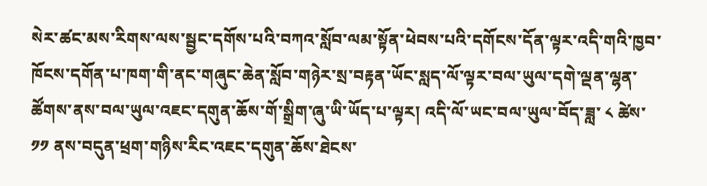སེར་ཚང་མས་རིགས་ལས་སྦྱང་དགོས་པའི་བཀའ་སློབ་ལམ་སྟོན་ཕེབས་པའི་དགོངས་དོན་ལྟར་འདི་གའི་ཁྱབ་ཁོངས་དགོན་པ་ཁག་གི་ནང་གཞུང་ཆེན་སློབ་གཉེར་སྲ་བརྟན་ཡོང་སླད་ལོ་ལྟར་བལ་ཡུལ་དགེ་ལྡན་ལྷན་ཚོགས་ནས་བལ་ཡུལ་འཇང་དགུན་ཆོས་གོ་སྒྲིག་ཞུ་ཡི་ཡོད་པ་ལྟར། འདི་ལོ་ཡང་བལ་ཡུལ་བོད་ཟླ་ ༨ ཚེས་ ༡༡ ནས་བདུན་ཕྲག་གཉིས་རིང་འཇང་དགུན་ཆོས་ཐེངས་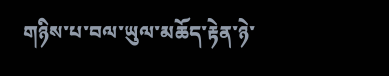གཉིས་པ་བལ་ཡུལ་མཆོད་རྟེན་ཉེ་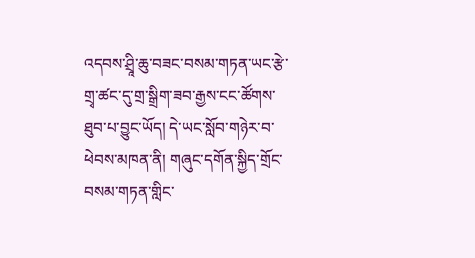འདབས་ཤྲཱི་ཆུ་བཟང་བསམ་གཏན་ཡང་རྩེ་གྲྭ་ཚང་དུ་གྲ་སྒྲིག་ཟབ་རྒྱས་ངང་ཚོགས་ཐུབ་པ་བྱུང་ཡོད། དེ་ཡང་སློབ་གཉེར་བ་ཕེབས་མཁན་ནི། གཞུང་དགོན་སྐྱིད་གྲོང་བསམ་གཏན་གླིང་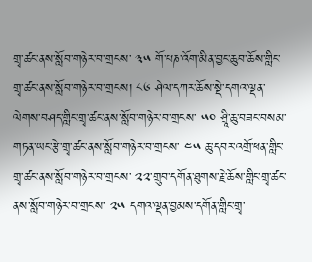གྲྭ་ཚང་ནས་སློབ་གཉེར་བ་གྲངས་ ༣༥ གོ་པཎ་འོག་མིན་བྱང་ཆུབ་ཆོས་གླིང་གྲྭ་ཚང་ནས་སློབ་གཉེར་བ་གྲངས། ༨༦ ཤེལ་དཀར་ཆོས་སྡེ་དགའ་ལྡན་ལེགས་བཤད་གླིང་གྲྭ་ཚང་ནས་སློབ་གཉེར་བ་གྲངས་ ༥༠ ཤྲཱི་ཆུ་བཟང་བསམ་གཏན་ཡང་རྩེ་གྲྭ་ཚང་ནས་སློབ་གཉེར་བ་གྲངས་ ༤༥ ཆུ་དབར་འགྲོ་ཕན་གླིང་གྲྭ་ཚང་ནས་སློབ་གཉེར་བ་གྲངས་ ༢༢་གྲུབ་དགོན་ཐུགས་རྗེ་ཆོས་གླིང་གྲྭ་ཚང་ནས་སློབ་གཉེར་བ་གྲངས་ ༢༥ དགའ་ལྡན་བྱམས་དགོན་གླིང་གྲྭ་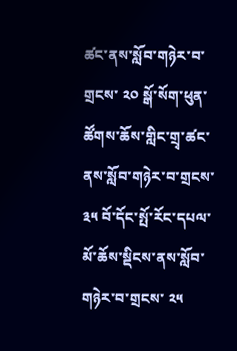ཚང་ནས་སློབ་གཉེར་བ་གྲངས་ ༢༠ སྒོ་སོག་ཕུན་ཚོགས་ཆོས་གླིང་གྲྭ་ཚང་ནས་སློབ་གཉེར་བ་གྲངས་ ༣༥ བོ་དོང་སྤོ་རོང་དཔལ་མོ་ཆོས་སྡིངས་ནས་སློབ་གཉེར་བ་གྲངས་ ༢༥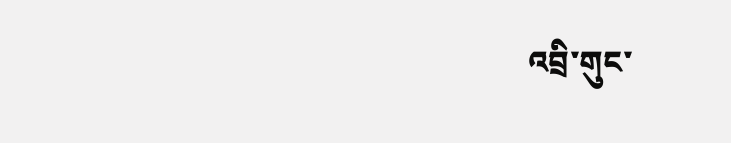འབྲི་གུང་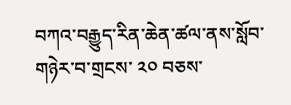བཀའ་བརྒྱུད་རིན་ཆེན་ཚལ་ནས་སློབ་གཉེར་བ་གྲངས་ ༢༠ བཅས་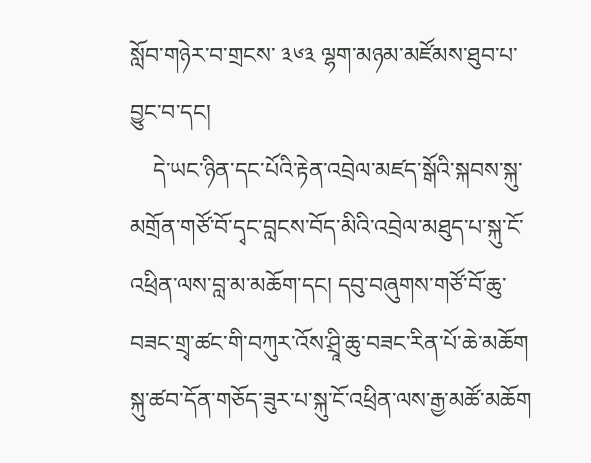སློབ་གཉེར་བ་གྲངས་ ༣༦༣ ལྷག་མཉམ་མཛོམས་ཐུབ་པ་བྱུང་བ་དང།
    དེ་ཡང་ཉིན་དང་པོའི་རྟེན་འབྲེལ་མཛད་སྒོའི་སྐབས་སྐུ་མགྲོན་གཙོ་བོ་དྭང་བླངས་བོད་མིའི་འབྲེལ་མཐུད་པ་སྐུ་ངོ་འཕྲིན་ལས་བླ་མ་མཆོག་དང། དབུ་བཞུགས་གཙོ་བོ་ཆུ་བཟང་གྲྭ་ཚང་གི་བཀུར་འོས་ཤྲཱི་ཆུ་བཟང་རིན་པོ་ཆེ་མཆོག སྐུ་ཚབ་དོན་གཅོད་ཟུར་པ་སྐུ་ངོ་འཕྲིན་ལས་རྒྱ་མཚོ་མཆོག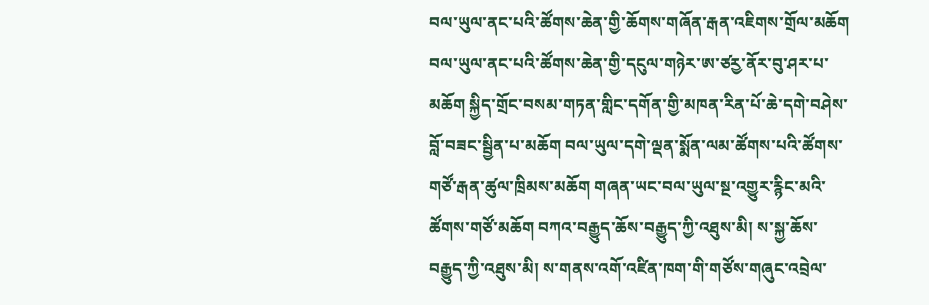བལ་ཡུལ་ནང་པའི་ཚོགས་ཆེན་གྱི་ཆོགས་གཞོན་རྒན་འཇིགས་གྲོལ་མཆོག བལ་ཡུལ་ནང་པའི་ཚོགས་ཆེན་གྱི་དངུལ་གཉེར་ཨ་ཙརྱ་ནོར་བུ་ཤར་པ་མཆོག སྐྱིད་གྲོང་བསམ་གཏན་གླིང་དགོན་གྱི་མཁན་རིན་པོ་ཆེ་དགེ་བཤེས་བློ་བཟང་སྦྱིན་པ་མཆོག བལ་ཡུལ་དགེ་ལྡན་སྨོན་ལམ་ཚོགས་པའི་ཚོགས་གཙོ་རྒན་ཚུལ་ཁྲིམས་མཆོག གཞན་ཡང་བལ་ཡུལ་སྔ་འགྱུར་རྙིང་མའི་ཚོགས་གཙོ་མཆོག བཀའ་བརྒྱུད་ཆོས་བརྒྱུད་ཀྱི་འཐུས་མི། ས་སྐྱ་ཆོས་བརྒྱུད་ཀྱི་འཐུས་མི། ས་གནས་འགོ་འཛིན་ཁག་གི་གཙོས་གཞུང་འབྲེལ་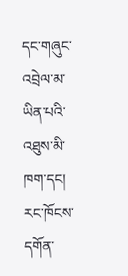དང་གཞུང་འབྲེལ་མ་ཡིན་པའི་འཐུས་མི་ཁག་དང། རང་ཁོངས་དགོན་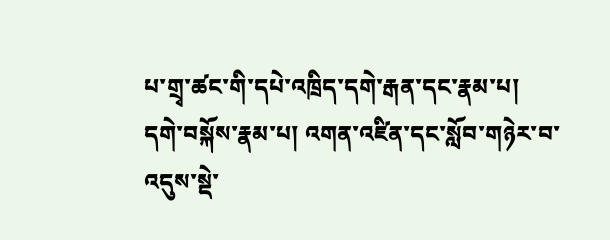པ་གྲྭ་ཚང་གི་དཔེ་འཁྲིད་དགེ་རྒན་དང་རྣམ་པ། དགེ་བསྐོས་རྣམ་པ། འགན་འཛིན་དང་སློབ་གཉེར་བ་འདུས་སྡེ་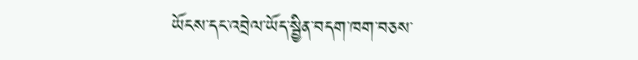ཡོངས་དང་འབྲེལ་ཡོད་སྦྱིན་བདག་ཁག་བཅས་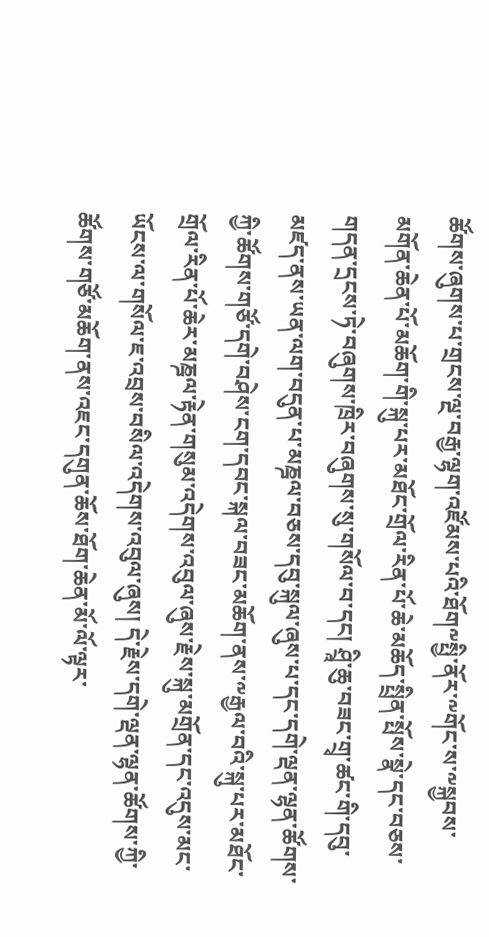ཚོགས་ཞུགས་པ་གྲངས་ལྔ་བརྒྱ་ལྷག་འཛོམས་པའི་ཐོག༸སྤྱི་ནོར་༸གོང་ས་༸སྐྱབས་མགོན་ཆེན་པོ་མཆོག་གི་སྐུ་པར་མཐོང་གྲོལ་རིན་པོ་ཆེ་མཆོད་སྤྲིན་སྤོས་སྣེ་དང་བཅས་གདན་དྲངས་ཏེ་བཞུགས་ཁྲིར་བཞུགས་སུ་གསོལ་བ་དང། ཤྲཱི་ཆུ་བཟང་གྲྭ་ཚང་གི་དབུ་མཛད་ནས་ཡན་ལག་བདུན་པ་མཎྜལ་བཅས་དབུ་སྐུལ་ཞུས་པ་དང་དགེ་ལྡན་ལྷན་ཚོགས་ཀྱི་ཚོགས་གཙོ་དགེ་བཤེས་ངག་དབང་སྐལ་བཟང་མཆོག་ནས་༸རྒྱལ་བའི་སྐུ་པར་མཐོང་གྲོལ་རིན་པོ་ཆེར་མཎྜལ་རྟེན་གསུམ་འདེགས་འབུལ་ཞུས་རྗེས་སྐུ་མགྲོན་དང་འདུས་མང་ཡོངས་ལ་གསོལ་ཇ་འབྲས་བསིལ་འདེགས་འབུལ་ཞུས། དེ་རྗེས་དགེ་ལྡན་ལྷན་ཚོགས་ཀྱི་ཚོགས་གཙོ་མཆོག་ནས་འཇང་དགུན་ཆོས་ཐོག་ཆེན་མོ་ལོ་ལྟར་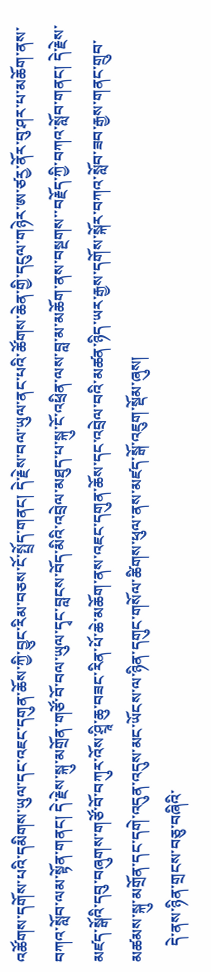འཚོགས་དགོས་པའི་དམིགས་ཡུལ་དང་འཇང་དགུན་ཆོས་ཀྱི་བྱུང་རིམ་བཅས་ངོ་སྤྲོད་གནང། དེ་རྗེས་བལ་ཡུལ་ནང་པའི་ཚོགས་ཆེན་གྱི་དངུལ་གཉེར་ཨ་ཙརྱ་ནོར་བུ་ཤར་པ་མཆོག་ནས་བཀའ་སློབ་ལམ་སྟོན་གནང། དེ་རྗེས་སྐུ་མགྲོན་གཙོ་བོ་བལ་ཡུལ་དྭང་བླངས་བོད་མིའི་འབྲེལ་མཐུད་པ་སྐུ་ངོ་འཕྲིན་ལས་བླ་མ་མཆོག་ནས་བསྔགས་་བརྗོད་ཀྱི་བཀའ་སློབ་གནང། དེ་རྗེས་མཛད་སྒོའི་དབུ་བཞུགས་གཙོ་བོ་བཀུར་འོས་ཤྲཱི་ཆུ་བཟང་རིན་པོ་ཆེ་མཆོག་ནས་འཇང་དགུན་ཆོས་དང་འབྲེལ་བའི་མཚན་ཉིད་ཡར་རྒྱས་དགོས་སྐོར་བཀའ་སློབ་ཟབ་རྒྱས་གནང་གྲུབ་མཚམས་སྐུ་མགྲོན་དང་དགེ་འདུན་འདུས་མང་ཡོངས་ལ་ཉིན་དགུང་གསོལ་ཚིགས་ཕུལ་ནས་མཛད་སྒོ་འཇུག་སྡོམ་ཞུས།
    དེ་ནས་ཉིན་གྲངས་བཅུ་བཞིའི་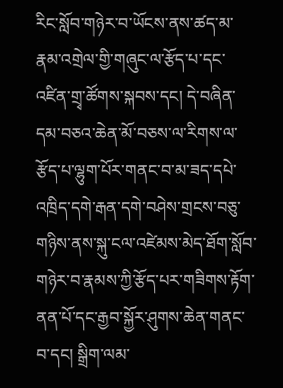རིང་སློབ་གཉེར་བ་ཡོངས་ནས་ཚད་མ་རྣམ་འགྲེལ་གྱི་གཞུང་ལ་རྩོད་པ་དང་འཛིན་གྲྭ་ཚོགས་སྐབས་དང། དེ་བཞིན་དམ་བཅའ་ཆེན་མོ་བཅས་ལ་རིགས་ལ་རྩོད་པ་ལྷུག་པོར་གནང་བ་མ་ཟད་དཔེ་འཁྲིད་དགེ་རྒན་དགེ་བཤེས་གྲངས་བཅུ་གཉིས་ནས་སྐུ་ངལ་འཛེམས་མེད་ཐོག་སློབ་གཉེར་བ་རྣམས་ཀྱི་རྩོད་པར་གཟིགས་རྟོག་ནན་པོ་དང་རྒྱབ་སྐྱོར་ཤུགས་ཆེན་གནང་བ་དང། སྒྲིག་ལམ་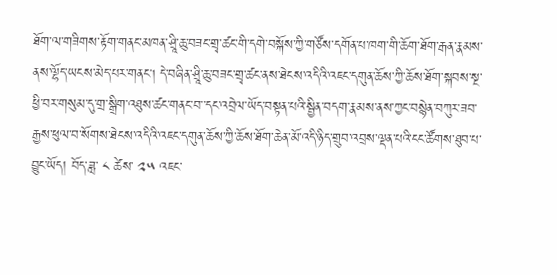ཐོག་ལ་གཟིགས་རྟོག་གནང་མཁན་ཤྲཱི་ཆུ་བཟང་གྲྭ་ཚང་གི་དགེ་བསྐོས་ཀྱི་གཙོས་དགོན་པ་ཁག་གི་ཆོག་ཐོག་རྒན་རྣམས་ནས་ལྷོད་ཡངས་མེད་པར་གནང། དེ་བཞིན་ཤྲཱི་ཆུ་བཟང་གྲྭ་ཚང་ནས་ཐེངས་འདིའི་འཇང་དགུན་ཆོས་ཀྱི་ཆོས་ཐོག་སྐབས་སྔ་ཕྱི་བར་གསུམ་དུ་གྲ་སྒྲིག་འཐུས་ཚང་གནང་བ་་དང་འབྲེལ་ཡོད་བསྟན་པའི་སྦྱིན་བདག་རྣམས་ནས་ཀྱང་བསྙེན་བཀུར་ཟབ་རྒྱས་ཕུལ་བ་སོགས་ཐེངས་འདིའི་འཇང་དགུན་ཆོས་ཀྱི་ཆོས་ཐོག་ཆེན་མོ་འདི་ཉིད་གྲུབ་འབྲས་ལྡན་པའི་ངང་ཚོགས་ཐུབ་པ་བྱུང་ཡོད། བོད་ཟླ་ ༨ ཚེས་ ༢༥ འཇང་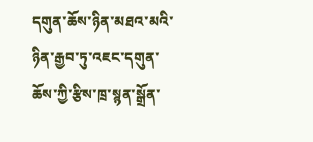དགུན་ཆོས་ཉིན་མཐའ་མའི་ཉིན་རྒྱབ་ཏུ་འཇང་དགུན་ཆོས་ཀྱི་རྩིས་ཁྲ་སྙན་སྒྲོན་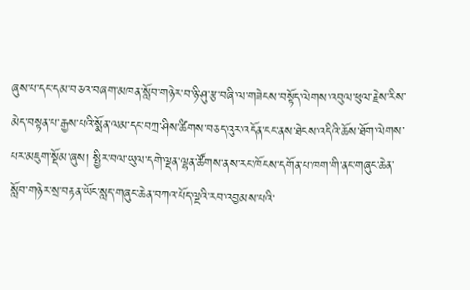ཞུས་པ་དང་དམ་བཅའ་བཞག་མཁན་སློབ་གཉེར་བ་ཉི་ཤུ་རྩ་བཞི་ལ་གཟེངས་བསྟོད་ལེགས་འབུལ་ཕུལ་རྗེས་རིས་མེད་བསྟན་པ་རྒྱས་པའི་སྨོན་ལམ་དང་བཀྲ་ཤིས་ཚིགས་བཅད་འུར་འདོན་ངང་ནས་ཐེངས་འདིའི་ཆོས་ཐོག་ལེགས་པར་མཇུག་སྡོམ་ཞུས། སྤྱིར་བལ་ཡུལ་དགེ་ལྡན་ལྷན་ཚོགས་ནས་རང་ཁོངས་དགོན་པ་ཁག་གི་ནང་གཞུང་ཆེན་སློབ་གཉེར་སྲ་བརྟན་ཡོང་སླད་གཞུང་ཆེན་བཀའ་པོད་ལྔའི་རབ་འབྱམས་པའི་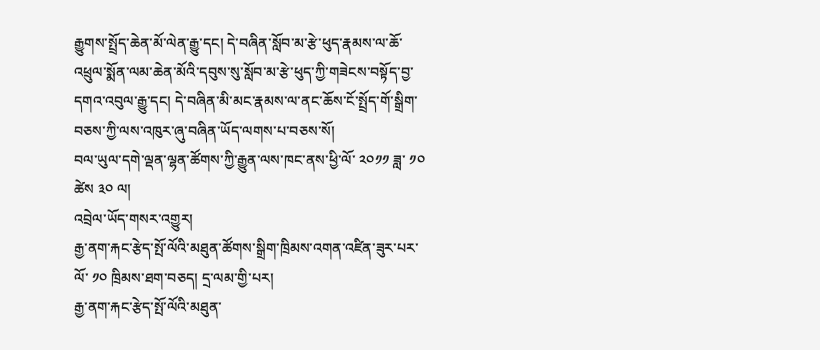རྒྱུགས་སྤྲོད་ཆེན་མོ་ལེན་རྒྱུ་དང། དེ་བཞིན་སློབ་མ་རྩེ་ཕུད་རྣམས་ལ་ཆོ་འཕྲུལ་སྨོན་ལམ་ཆེན་མོའི་དབུས་སུ་སློབ་མ་རྩེ་ཕུད་ཀྱི་གཟེངས་བསྟོད་བྱ་དགའ་འབུལ་རྒྱུ་དང། དེ་བཞིན་མི་མང་རྣམས་ལ་ནང་ཆོས་ངོ་སྤྲོད་གོ་སྒྲིག་བཅས་ཀྱི་ལས་འཁུར་ཞུ་བཞིན་ཡོད་ལགས་པ་བཅས་སོ།
བལ་ཡུལ་དགེ་ལྡན་ལྷན་ཚོགས་ཀྱི་རྒྱུན་ལས་ཁང་ནས་ཕྱི་ལོ་ ༢༠༡༡ ཟླ་ ༡༠ ཚེས ༣༠ ལ།
འབྲེལ་ཡོད་གསར་འགྱུར།
རྒྱ་ནག་རྐང་རྩེད་སྤོ་ལོའི་མཐུན་ཚོགས་སྒྲིག་ཁྲིམས་འགན་འཛིན་ཟུར་པར་ལོ་ ༡༠ ཁྲིམས་ཐག་བཅད། དྲ་ལམ་གྱི་པར།
རྒྱ་ནག་རྐང་རྩེད་སྤོ་ལོའི་མཐུན་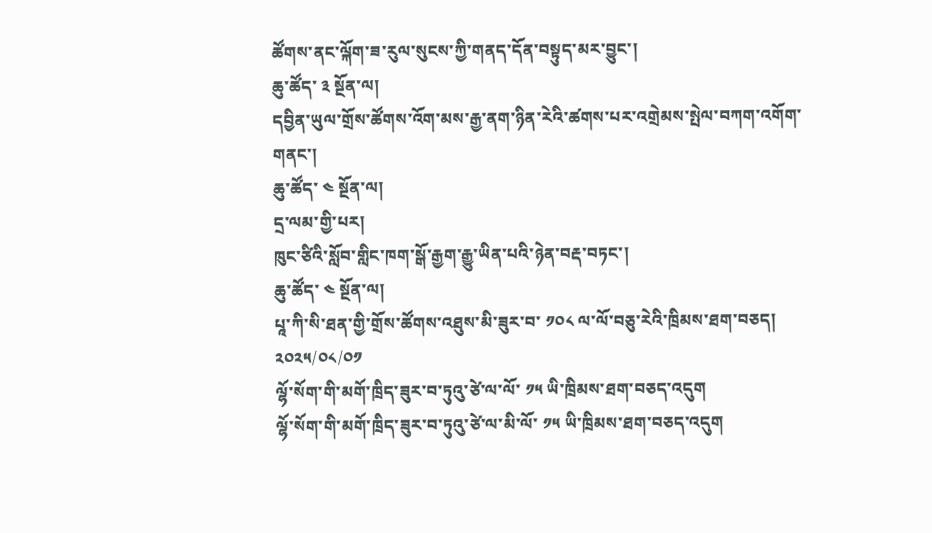ཚོགས་ནང་ལྐོག་ཟ་རུལ་སུངས་ཀྱི་གནད་དོན་བསྟུད་མར་བྱུང་།
ཆུ་ཚོད་ ༣ སྔོན་ལ།
དབྱིན་ཡུལ་གྲོས་ཚོགས་འོག་མས་རྒྱ་ནག་ཉིན་རེའི་ཚགས་པར་འགྲེམས་སྤེལ་བཀག་འགོག་གནང་།
ཆུ་ཚོད་ ༤ སྔོན་ལ།
དྲ་ལམ་གྱི་པར།
ཁུང་ཙིའི་སློབ་གླིང་ཁག་སྒོ་རྒྱག་རྒྱུ་ཡིན་པའི་ཉེན་བརྡ་བཏང་།
ཆུ་ཚོད་ ༤ སྔོན་ལ།
པཱ་ཀི་སི་ཐན་གྱི་གྲོས་ཚོགས་འཐུས་མི་ཟུར་བ་ ༡༠༨ ལ་ལོ་བཅུ་རེའི་ཁྲིམས་ཐག་བཅད།
༢༠༢༥/༠༨/༠༡
ལྷོ་སོག་གི་མགོ་ཁྲིད་ཟུར་བ་ཏུའུ་ཙེ་ལ་ལོ་ ༡༥ ཡི་ཁྲིམས་ཐག་བཅད་འདུག
ལྷོ་སོག་གི་མགོ་ཁྲིད་ཟུར་བ་ཏུའུ་ཙེ་ལ་མི་ལོ་ ༡༥ ཡི་ཁྲིམས་ཐག་བཅད་འདུག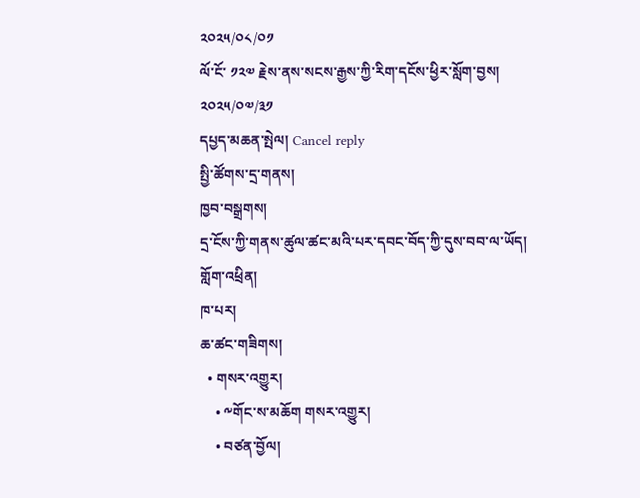༢༠༢༥/༠༨/༠༡
ལོ་ངོ་ ༡༢༧ རྗེས་ནས་སངས་རྒྱས་ཀྱི་རིག་དངོས་ཕྱིར་སློག་བྱས།
༢༠༢༥/༠༧/༣༡
དཔྱད་མཆན་སྤེལ། Cancel reply
སྤྱི་ཚོགས་དྲ་གནས།
ཁྱབ་བསྒྲགས།
དྲ་ངོས་ཀྱི་གནས་ཚུལ་ཚང་མའི་པར་དབང་བོད་ཀྱི་དུས་བབ་ལ་ཡོད།
གློག་འཕྲིན།
ཁ་པར།
ཆ་ཚང་གཟིགས།
  • གསར་འགྱུར།
    • ༸གོང་ས་མཆོག གསར་འགྱུར།
    • བཙན་བྱོལ།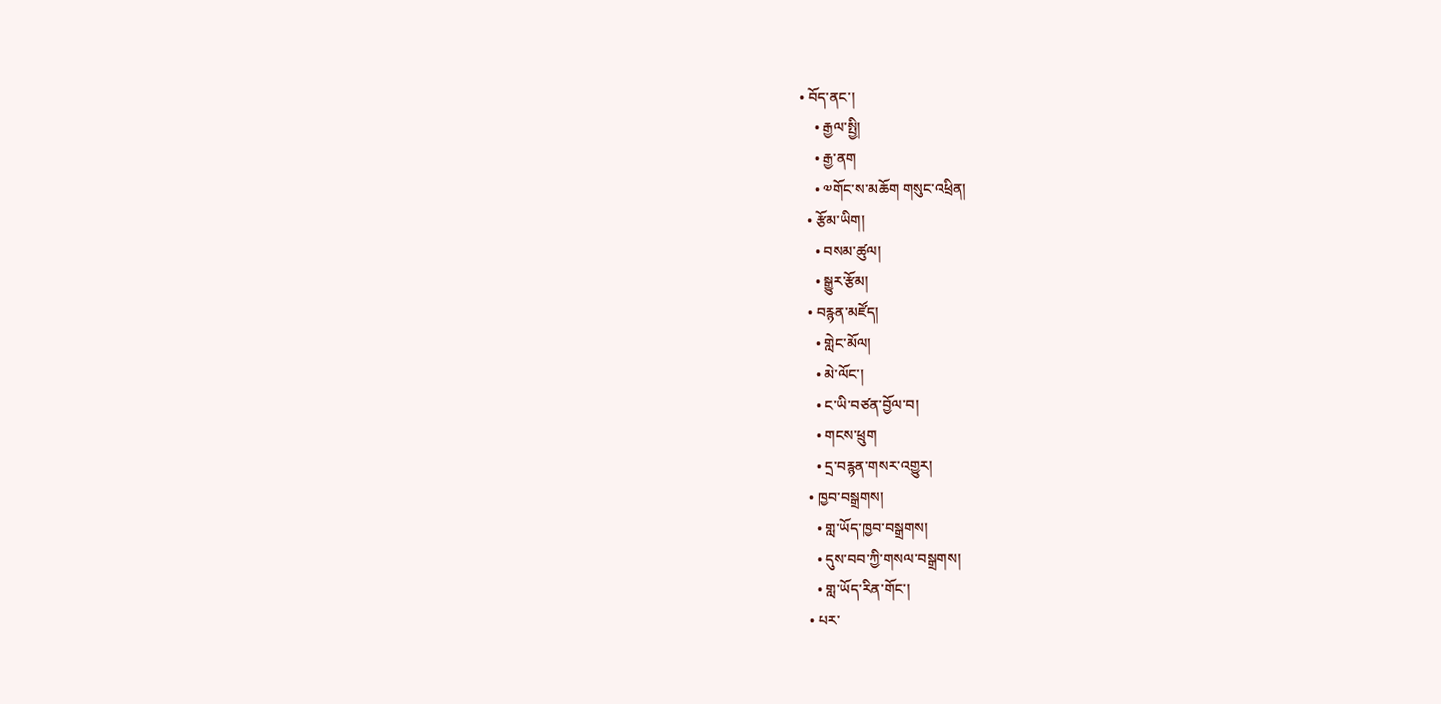• བོད་ནང་།
    • རྒྱལ་སྤྱི།
    • རྒྱ་ནག
    • ༧གོང་ས་མཆོག གསུང་འཕྲིན།
  • རྩོམ་ཡིག།
    • བསམ་ཚུལ།
    • སྒྱུར་རྩོམ།
  • བརྙན་མཛོད།
    • གླེང་མོལ།
    • མེ་ལོང་།
    • ང་ཡི་བཙན་བྱོལ་བ།
    • གངས་ཕྲུག
    • དྲ་བརྙན་གསར་འགྱུར།
  • ཁྱབ་བསྒྲགས།
    • གླ་ཡོད་ཁྱབ་བསྒྲགས།
    • དུས་བབ་ཀྱི་གསལ་བསྒྲགས།
    • གླ་ཡོད་རིན་གོང་།
  • པར་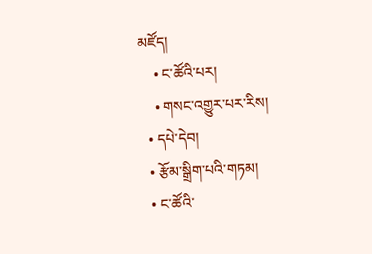མཛོད།
    • ང་ཚོའི་པར།
    • གསང་འགྱུར་པར་རིས།
  • དཔེ་དེབ།
  • རྩོམ་སྒྲིག་པའི་གཏམ།
  • ང་ཚོའི་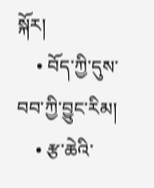སྐོར།
    • བོད་ཀྱི་དུས་བབ་ཀྱི་བྱུང་རིམ།
    • རྩ་ཆེའི་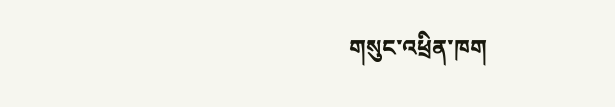གསུང་འཕྲིན་ཁག